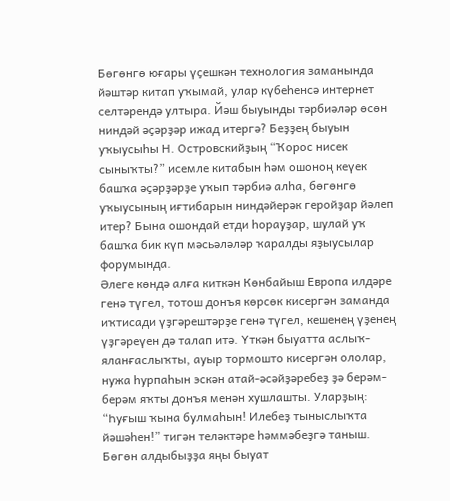Бөгөнгө юғары үҫешкән технология заманында йәштәр китап уҡымай, улар күбеһенсә интернет селтәрендә ултыра. Йәш быуынды тәрбиәләр өсөн ниндәй әҫәрҙәр ижад итергә? Беҙҙең быуын уҡыусыһы Н. Островскийҙың “Ҡорос нисек сыныҡты?” исемле китабын һәм ошоноң кеүек башҡа әҫәрҙәрҙе уҡып тәрбиә алһа, бөгөнгө уҡыусының иғтибарын ниндәйерәк геройҙар йәлеп итер? Бына ошондай етди һорауҙар, шулай уҡ башҡа бик күп мәсьәләләр ҡаралды яҙыусылар форумында.
Әлеге көндә алға киткән Көнбайыш Европа илдәре генә түгел, тотош донъя көрсөк кисергән заманда иҡтисади үҙгәрештәрҙе генә түгел, кешенең үҙенең үҙгәреүен дә талап итә. Үткән быуатта аслыҡ-яланғаслыҡты, ауыр тормошто кисергән ололар, нужа һурпаһын эскән атай-әсәйҙәребеҙ ҙә берәм-берәм яҡты донъя менән хушлашты. Уларҙың: “Һуғыш ҡына булмаһын! Илебеҙ тыныслыҡта йәшәһен!” тигән теләктәре һәммәбеҙгә таныш.
Бөгөн алдыбыҙҙа яңы быуат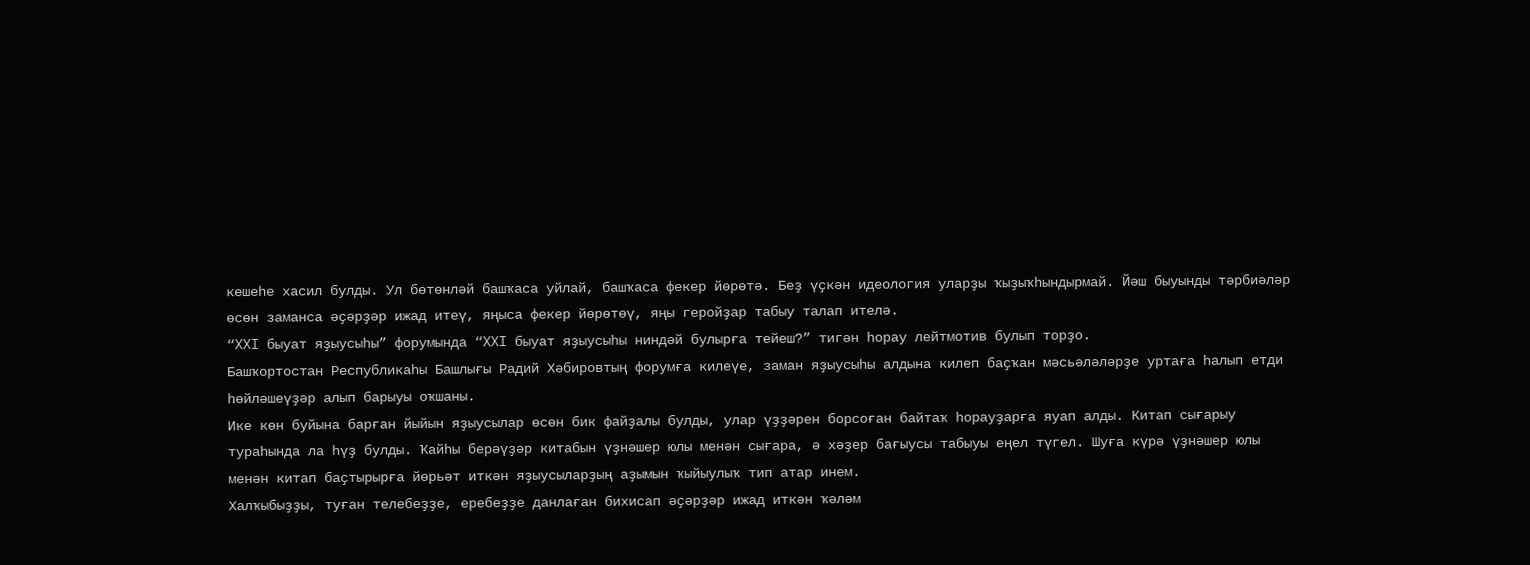кешеһе хасил булды. Ул бөтөнләй башҡаса уйлай, башҡаса фекер йөрөтә. Беҙ үҫкән идеология уларҙы ҡыҙыҡһындырмай. Йәш быуынды тәрбиәләр өсөн заманса әҫәрҙәр ижад итеү, яңыса фекер йөрөтөү, яңы геройҙар табыу талап ителә.
“XXI быуат яҙыусыһы” форумында “XXI быуат яҙыусыһы ниндәй булырға тейеш?” тигән һорау лейтмотив булып торҙо.
Башҡортостан Республикаһы Башлығы Радий Хәбировтың форумға килеүе, заман яҙыусыһы алдына килеп баҫҡан мәсьәләләрҙе уртаға һалып етди һөйләшеүҙәр алып барыуы оҡшаны.
Ике көн буйына барған йыйын яҙыусылар өсөн бик файҙалы булды, улар үҙҙәрен борсоған байтаҡ һорауҙарға яуап алды. Китап сығарыу тураһында ла һүҙ булды. Ҡайһы берәүҙәр китабын үҙнәшер юлы менән сығара, ә хәҙер бағыусы табыуы еңел түгел. Шуға күрә үҙнәшер юлы менән китап баҫтырырға йөрьәт иткән яҙыусыларҙың аҙымын ҡыйыулыҡ тип атар инем.
Халҡыбыҙҙы, туған телебеҙҙе, еребеҙҙе данлаған бихисап әҫәрҙәр ижад иткән ҡәләм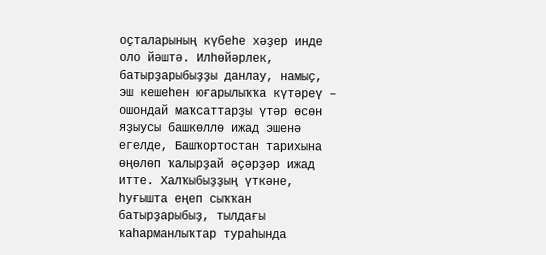оҫталарының күбеһе хәҙер инде оло йәштә. Илһөйәрлек, батырҙарыбыҙҙы данлау, намыҫ, эш кешеһен юғарылыҡҡа күтәреү – ошондай маҡсаттарҙы үтәр өсөн яҙыусы башкөллө ижад эшенә егелде, Башҡортостан тарихына өңөлөп ҡалырҙай әҫәрҙәр ижад итте. Халҡыбыҙҙың үткәне, һуғышта еңеп сыҡҡан батырҙарыбыҙ, тылдағы ҡаһарманлыҡтар тураһында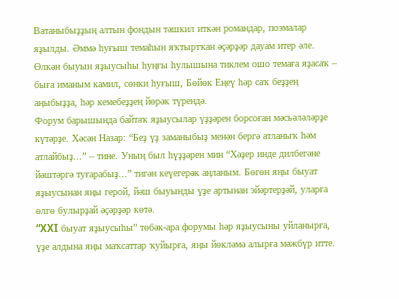Ватаныбыҙҙың алтын фондын тәшкил иткән романдар, поэмалар яҙылды. Әммә һуғыш темаһын яҡтыртҡан әҫәрҙәр дауам итер әле. Өлкән быуын яҙыусыһы һуңғы һулышына тиклем ошо темаға яҙасаҡ – быға иманым камил, сөнки һуғыш, Бөйөк Еңеү һәр саҡ беҙҙең аңыбыҙҙа, һәр кемебеҙҙең йөрәк түрендә.
Форум барышында байтаҡ яҙыусылар үҙҙәрен борсоған мәсьәләләрҙе күтәрҙе. Хәсән Назар: “Беҙ үҙ заманыбыҙ менән бергә атланыҡ һәм атлайбыҙ...” – тине. Уның был һүҙҙәрен мин “Хәҙер инде дилбегәне йәштәргә туғарабыҙ...” тигән кеүегерәк аңланым. Бөгөн яңы быуат яҙыусынан яңы герой, йәш быуынды үҙе артынан эйәртерҙәй, уларға өлгө булырҙай әҫәрҙәр көтә.
“XXI быуат яҙыусыһы” төбәк-ара форумы һәр яҙыусыны уйланырға, үҙе алдына яңы маҡсаттар ҡуйырға, яңы йөкләмә алырға мәжбүр итте.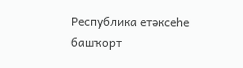Республика етәксеһе башҡорт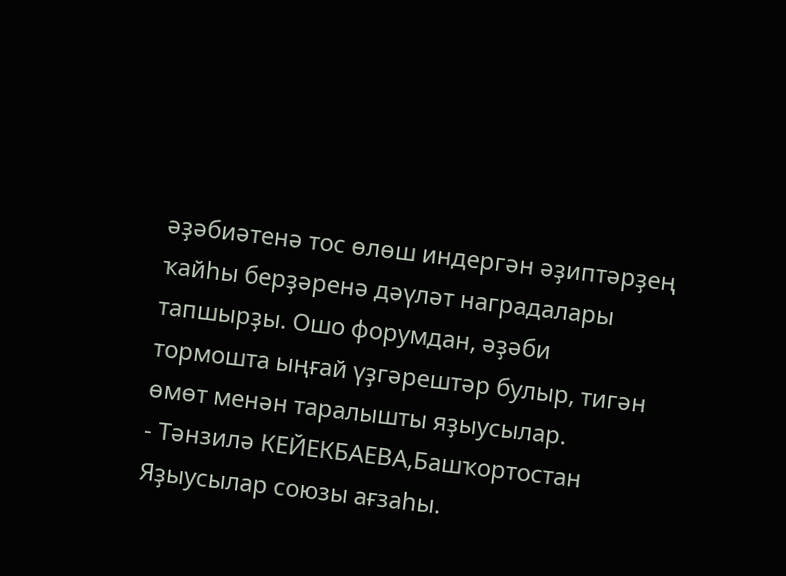әҙәбиәтенә тос өлөш индергән әҙиптәрҙең ҡайһы берҙәренә дәүләт наградалары тапшырҙы. Ошо форумдан, әҙәби тормошта ыңғай үҙгәрештәр булыр, тигән өмөт менән таралышты яҙыусылар.
- Тәнзилә КЕЙЕКБАЕВА,Башҡортостан Яҙыусылар союзы ағзаһы.